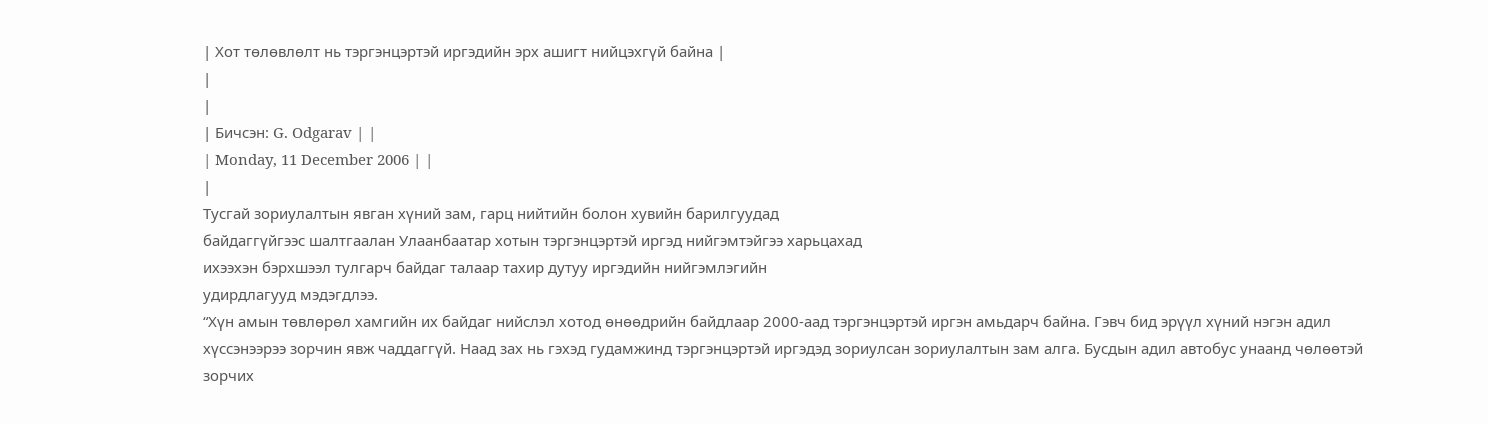| Хот төлөвлөлт нь тэргэнцэртэй иргэдийн эрх ашигт нийцэхгүй байна |
|
|
| Бичсэн: G. Odgarav | |
| Monday, 11 December 2006 | |
|
Тусгай зориулалтын явган хүний зам, гарц нийтийн болон хувийн барилгуудад
байдаггүйгээс шалтгаалан Улаанбаатар хотын тэргэнцэртэй иргэд нийгэмтэйгээ харьцахад
ихээхэн бэрхшээл тулгарч байдаг талаар тахир дутуу иргэдийн нийгэмлэгийн
удирдлагууд мэдэгдлээ.
“Хүн амын төвлөрөл хамгийн их байдаг нийслэл хотод өнөөдрийн байдлаар 2000-аад тэргэнцэртэй иргэн амьдарч байна. Гэвч бид эрүүл хүний нэгэн адил хүссэнээрээ зорчин явж чаддаггүй. Наад зах нь гэхэд гудамжинд тэргэнцэртэй иргэдэд зориулсан зориулалтын зам алга. Бусдын адил автобус унаанд чөлөөтэй зорчих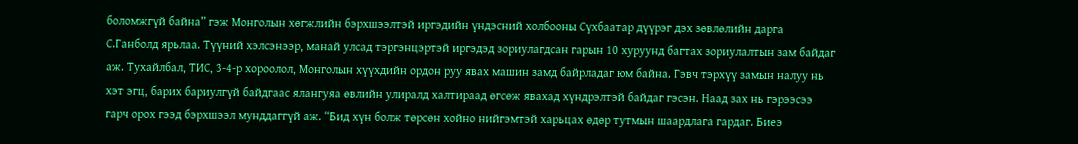боломжгүй байна” гэж Монголын хөгжлийн бэрхшээлтэй иргэдийн үндэсний холбооны Сүхбаатар дүүрэг дэх зөвлөлийн дарга С.Ганболд ярьлаа. Түүний хэлсэнээр, манай улсад тэргэнцэртэй иргэдэд зориулагдсан гарын 10 хуруунд багтах зориулалтын зам байдаг аж. Тухайлбал, ТИС, 3-4-р хороолол, Монголын хүүхдийн ордон руу явах машин замд байрладаг юм байна. Гэвч тэрхүү замын налуу нь хэт эгц, барих бариулгүй байдгаас ялангуяа өвлийн улиралд халтираад өгсөж явахад хүндрэлтэй байдаг гэсэн. Наад зах нь гэрээсээ гарч орох гээд бэрхшээл мунддаггүй аж. “Бид хүн болж төрсөн хойно нийгэмтэй харьцах өдөр тутмын шаардлага гардаг. Биеэ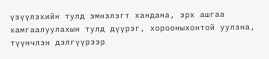үзүүлэхийн тулд эмнэлэгт хандана, эрх ашгаа хамгаалуулахын тулд дүүрэг, хорооныхонтой уулзна, түүнчлэн дэлгүүрээр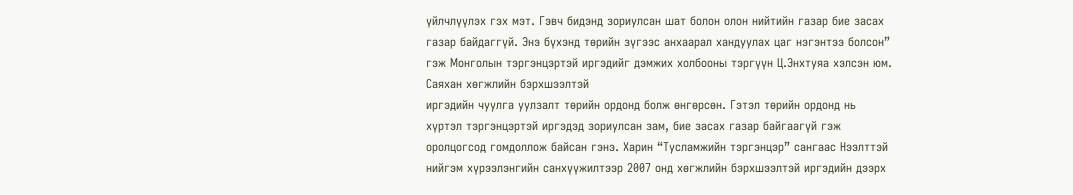үйлчлүүлэх гэх мэт. Гэвч бидэнд зориулсан шат болон олон нийтийн газар бие засах газар байдаггүй. Энэ бүхэнд төрийн зүгээс анхаарал хандуулах цаг нэгэнтээ болсон” гэж Монголын тэргэнцэртэй иргэдийг дэмжих холбооны тэргүүн Ц.Энхтуяа хэлсэн юм.
Саяхан хөгжлийн бэрхшээлтэй
иргэдийн чуулга уулзалт төрийн ордонд болж өнгөрсөн. Гэтэл төрийн ордонд нь
хүртэл тэргэнцэртэй иргэдэд зориулсан зам, бие засах газар байгаагүй гэж
оролцогсод гомдоллож байсан гэнэ. Харин “Тусламжийн тэргэнцэр” сангаас Нээлттэй нийгэм хүрээлэнгийн санхүүжилтээр 2007 онд хөгжлийн бэрхшээлтэй иргэдийн дээрх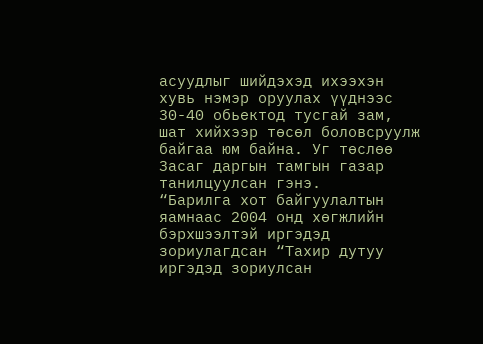асуудлыг шийдэхэд ихээхэн хувь нэмэр оруулах үүднээс 30-40 обьектод тусгай зам, шат хийхээр төсөл боловсруулж байгаа юм байна. Уг төслөө Засаг даргын тамгын газар танилцуулсан гэнэ.
“Барилга хот байгуулалтын яамнаас 2004 онд хөгжлийн бэрхшээлтэй иргэдэд зориулагдсан “Тахир дутуу иргэдэд зориулсан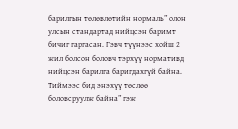барилгын төлөвлөтийн нормаль” олон улсын стандартад нийцсэн баримт бичиг гаргасан. Гэвч түүнээс хойш 2 жил болсон боловч тэрхүү нормативд нийцсэн барилга баригдахгүй байна. Тиймээс бид энэхүү төслөө боловсруулж байна” гэж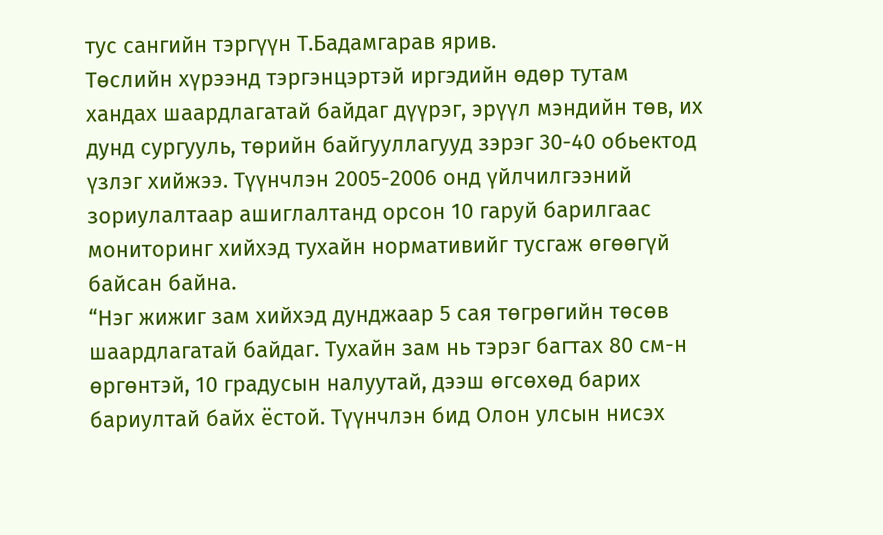тус сангийн тэргүүн Т.Бадамгарав ярив.
Төслийн хүрээнд тэргэнцэртэй иргэдийн өдөр тутам хандах шаардлагатай байдаг дүүрэг, эрүүл мэндийн төв, их дунд сургууль, төрийн байгууллагууд зэрэг 30-40 обьектод үзлэг хийжээ. Түүнчлэн 2005-2006 онд үйлчилгээний зориулалтаар ашиглалтанд орсон 10 гаруй барилгаас мониторинг хийхэд тухайн нормативийг тусгаж өгөөгүй байсан байна.
“Нэг жижиг зам хийхэд дунджаар 5 сая төгрөгийн төсөв шаардлагатай байдаг. Тухайн зам нь тэрэг багтах 80 см-н өргөнтэй, 10 градусын налуутай, дээш өгсөхөд барих бариултай байх ёстой. Түүнчлэн бид Олон улсын нисэх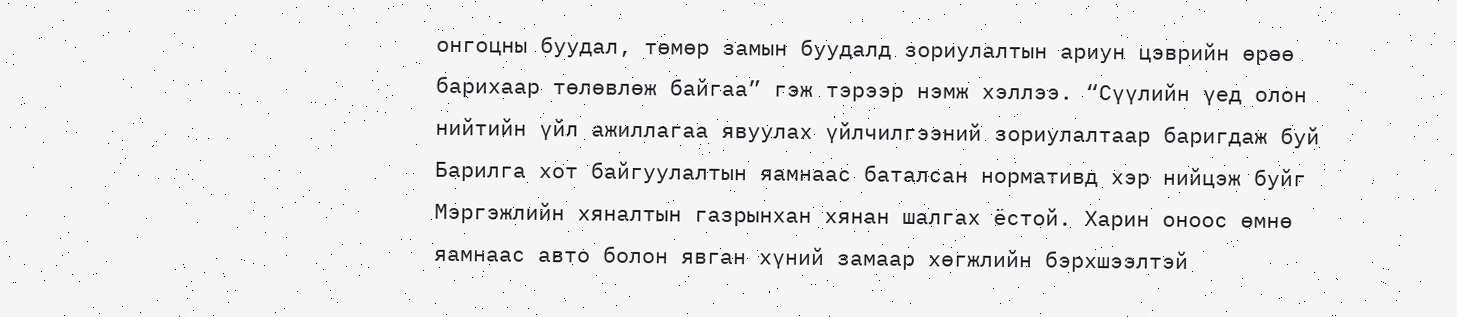онгоцны буудал, төмөр замын буудалд зориулалтын ариун цэврийн өрөө барихаар төлөвлөж байгаа” гэж тэрээр нэмж хэллээ. “Сүүлийн үед олон нийтийн үйл ажиллагаа явуулах үйлчилгээний зориулалтаар баригдаж буй Барилга хот байгуулалтын яамнаас баталсан нормативд хэр нийцэж буйг Мэргэжлийн хяналтын газрынхан хянан шалгах ёстой. Харин оноос өмнө яамнаас авто болон явган хүний замаар хөгжлийн бэрхшээлтэй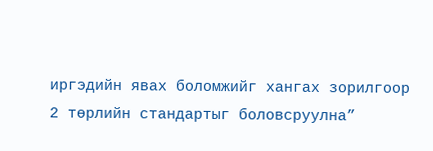иргэдийн явах боломжийг хангах зорилгоор 2 төрлийн стандартыг боловсруулна”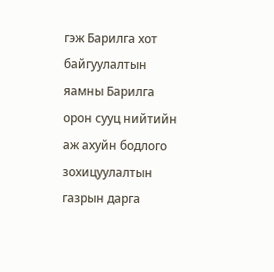гэж Барилга хот байгуулалтын яамны Барилга орон сууц нийтийн аж ахуйн бодлого зохицуулалтын газрын дарга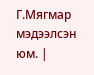Г.Мягмар мэдээлсэн юм. |